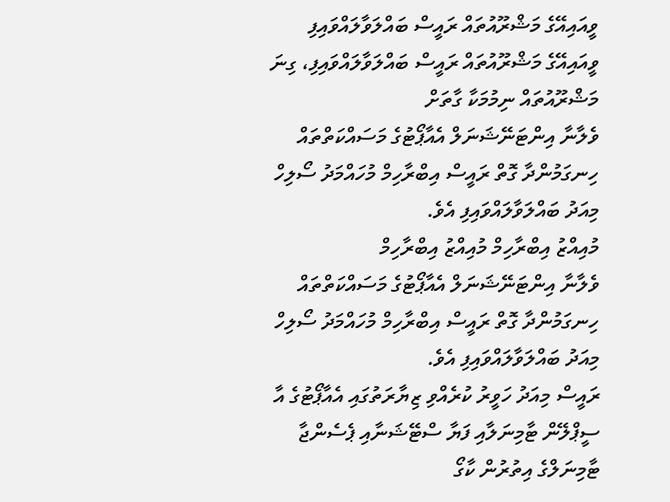ވީއައިއޭގެ މަޝްރޫއުތައް ރައީސް ބައްލަވާލައްވައިފި
ވީއައިއޭގެ މަޝްރޫއުތައް ރައީސް ބައްލަވާލައްވައިފި، ގިނަ މަޝްރޫއުތައް ނިމުމަކާ ގާތަށް
ވެލާނާ އިންޓަނޭޝަނަލް އެއާޕޯޓުގެ މަސައްކަތްތައް ހިނގަމުންދާ ގޮތް ރައީސް އިބްރާހިމް މުހައްމަދު ސޯލިހް މިއަދު ބައްލަވާލައްވައިފި އެވެ.
މުއިއްޒު އިބްރާހިމް މުއިއްޒު އިބްރާހިމް
ވެލާނާ އިންޓަނޭޝަނަލް އެއާޕޯޓުގެ މަސައްކަތްތައް ހިނގަމުންދާ ގޮތް ރައީސް އިބްރާހިމް މުހައްމަދު ސޯލިހް މިއަދު ބައްލަވާލައްވައިފި އެވެ.
ރައީސް މިއަދު ހަވީރު ކުރެއްވި ޒިޔާރަތުގައި އެއާޕޯޓުގެ އާ ސީޕްލޭން ޓާމިނަލާއި ފަޔާ ސްޓޭޝަނާއި ޕެސެންޖާ ޓާމިނަލްގެ އިތުރުން ކާގޯ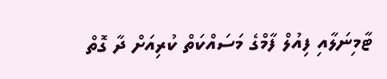ޓާމިނަލާއި ފިއުލް ފާމްގެ މަސައްކަތް ކުރިއަށް ދާ ގޮތް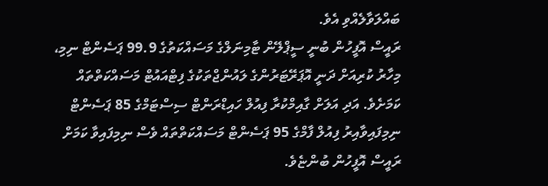ބައްލަވާލެއްވި އެވެ.
ރައީސް އޮފީހުން ބުނީ ސީޕްލޭން ޓާމިނަލްގެ މަސައްކަތުގެ 99.9 ޕަސެންޓް ނިމި، މިހާރު ކުރިއަށް ދަނީ އޮޕަރޭޓަރުންގެ ލައުންޖްތަކުގެ ފިޓްއައުޓް މަސައްކަތްތައް ކަމަށެވެ. އަދި އަލަށް ގާއިމްކުރާ ފިއުލް ހައިޑްރަންޓް ސިސްޓަމްގެ 85 ޕަސެންޓް ނިމިފައިވާއިރު ފިއުލް ފާމްގެ 95 ޕަސެންޓް މަސައްކަތްތައް ވެސް ނިމިފައިވާ ކަމަށް ރައީސް އޮފީހުން ބުންޏެވެ.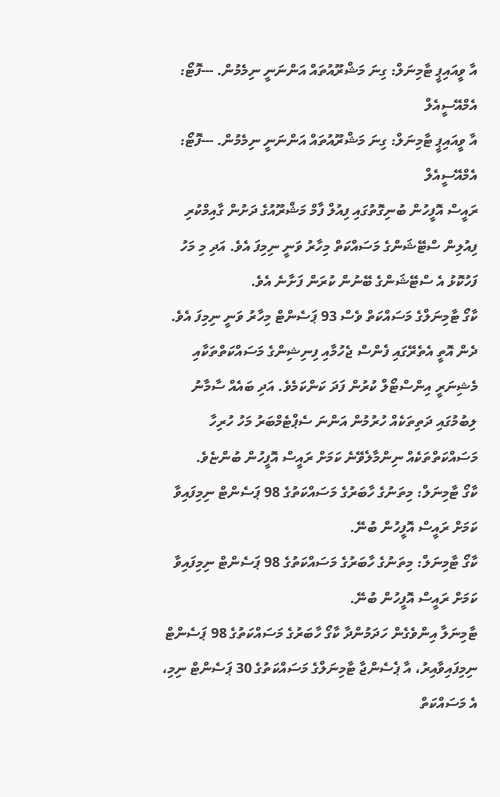އާ ވީއައިޕީ ޓާމިނަލް: ގިނަ މަޝްރޫއުތައް އަންނަނީ ނިމެމުން. ---ފޮޓޯ: އެމްއޭސީއެލް
އާ ވީއައިޕީ ޓާމިނަލް: ގިނަ މަޝްރޫއުތައް އަންނަނީ ނިމެމުން. ---ފޮޓޯ: އެމްއޭސީއެލް
ރައީސް އޮފީހުން ބުނިގޮތުގައި ފިއުލް ފާމް މަޝްރޫއުގެ ދަށުން ގާއިމްކުރި ފިއުލިން ސްޓޭޝަންގެ މަސައްކަތް މިހާރު ވަނީ ނިމިފަ އެވެ. އަދި މި މަހު ފަހުކޮޅު އެ ސްޓޭޝަންގެ ބޭނުން ކުރަން ފަށާނެ އެވެ.
ކާގޯ ޓާމިނަލްގެ މަސައްކަތް ވެސް 93 ޕަސެންޓް މިހާރު ވަނީ ނިމިފަ އެވެ. ދެން އޮތީ އެތެރޭގައި ފެންސް ޖެހުމާއި ފިނިޝިންގެ މަސައްކަތްތަކާއި މެޝިނަރީ އިންސްޓޯލް ކުރުން ފަދަ ކަންކަމެވެ. އަދި ބައެއް ސާމާނު ލިބުމުގައި ދަތިތަކެއް ހުރުމުން އަންނަ ސެޕްޓެމްބަރު މަހު ހުރިހާ މަސައްކަތްތަކެއް ނިންމާލެވޭނެ ކަމަށް ރައީސް އޮފީހުން ބުންޏެވެ.
ކާގޯ ޓާމިނަލް: މިތަނުގެ ހާބަރުގެ މަސައްކަތުގެ 98 ޕަސެންޓް ނިމިފައިވާ ކަމަށް ރައީސް އޮފީހުން ބުނޭ.
ކާގޯ ޓާމިނަލް: މިތަނުގެ ހާބަރުގެ މަސައްކަތުގެ 98 ޕަސެންޓް ނިމިފައިވާ ކަމަށް ރައީސް އޮފީހުން ބުނޭ.
ޓާމިނަލާ އިންވެގެން ހަދަމުންދާ ކާގޯ ހާބަރުގެ މަސައްކަތުގެ 98 ޕަސެންޓް ނިމިފައިވާއިރު، އާ ޕެސެންޖާ ޓާމިނަލްގެ މަސައްކަތުގެ 30 ޕަސެންޓް ނިމި، އެ މަސައްކަތް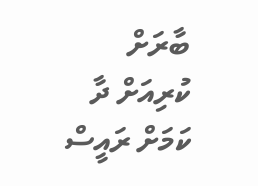ބާރަށް ކުރިއަށް ދާ ކަމަށް ރައީސް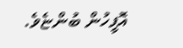އޮފީހުން ބުންޏެވެ.